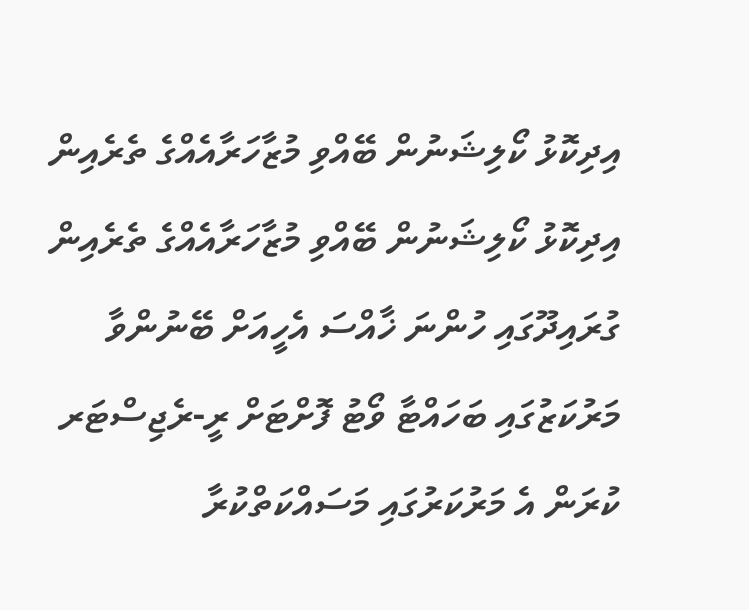އިދިކޮޅު ކޯލިޝަނުން ބޭއްވި މުޒާހަރާއެއްގެ ތެރެއިން
އިދިކޮޅު ކޯލިޝަނުން ބޭއްވި މުޒާހަރާއެއްގެ ތެރެއިން
ގުރައިދޫގައި ހުންނަ ޚާއްސަ އެހީއަށް ބޭނުންވާ މަރުކަޒުގައި ބަހައްޓާ ވޯޓު ފޮށްޓަށް ރީ-ރެޖިސްޓަރ ކުރަން އެ މަރުކަރުގައި މަސައްކަތްކުރާ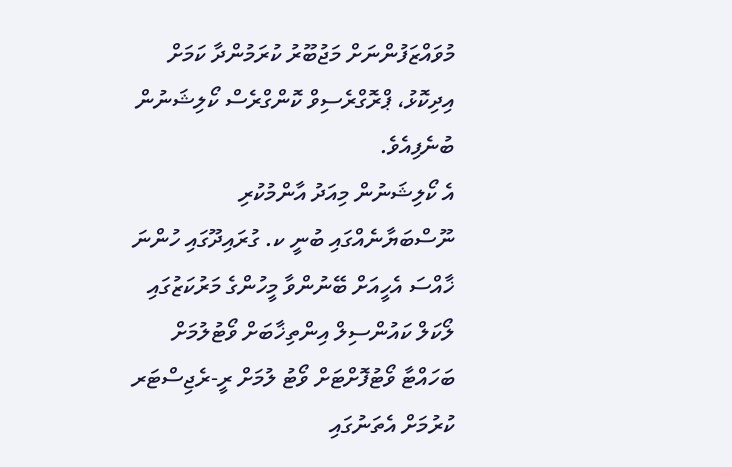މުވައްޒަފުންނަށް މަޖުބޫރު ކުރަމުންދާ ކަމަށް އިދިކޮޅު، ޕްރޮގްރެސިވް ކޮންގްރެސް ކޯލިޝަނުން ބުނެފިއެވެ.
އެ ކޯލިޝަނުން މިއަދު އާންމުކުރި ނޫސްބަޔާނެއްގައި ބުނީ ކ. ގުރައިދޫގައި ހުންނަ ޚާއްސަ އެހީއަށް ބޭނުންވާ މީހުންގެ މަރުކަޒުގައި ލޯކަލް ކައުންސިލް އިންތިޚާބަށް ވޯޓުލުމަށް ބަހައްޓާ ވޯޓުފޮށްޓަށް ވޯޓު ލުމަށް ރީ-ރެޖިސްޓަރ ކުރުމަށް އެތަނުގައި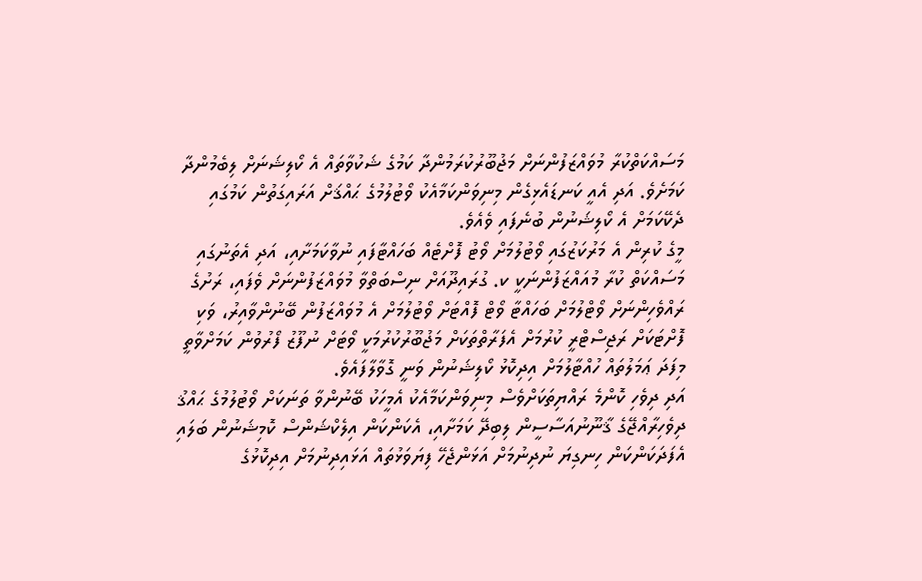މަސައްކަތްކުރާ މުވައްޒަފުންނަށް މަޖުބޫރުކުރަމުންދާ ކަމުގެ ޝަކުވާތައް އެ ކޯލިޝަނަށް ލިބެމުންދާ ކަމަށެވެ. އަދި އެއީ ކަނޑައެޅިގެން މިނިވަންކަމާއެކު ވޯޓުލުމުގެ ޙައްޤަށް އަރައިގަތުން ކަމުގައި ދެކޭކަމަށް އެ ކޯލިޝަނުން ބުނެފައި ވެއެވެ.
މީގެ ކުރިން އެ މަރުކަޒުގައި ވޯޓުލުމަށް ވޯޓު ފޮށްޓެއް ބަހައްޓާފައި ނުވާކަމަށާއި، އަދި އެތަނުގައި މަސައްކަތް ކުރާ މުއައްޒަފުންނަކީ ކ. ގުރައިދޫއަށް ނިސްބަތްވާ މުވައްޒަފުންނަށް ވެފައި، ރަށުގެ ރައްވެހިންނަށް ވޯޓްލުމަށް ބަހައްޓާ ވޯޓް ފޮއްޓަށް ވޯޓުލުމަށް އެ މުވައްޒަފުން ބޭނުންވާއިރު، ވަކި ފޮށްޓަކަށް ރަޖިސްޓްރީ ކުރުމަށް އެފަރާތްތަކަށް މަޖުބޫރުކުރުމަކީ ވޯޓަށް ނުފޫޒު ފޯރުވުން ކަމަށްވާތީ މިފަދަ ޢަމަލުތައް ހުއްޓާލުމަށް އިދިކޮޅު ކޯލިޝަނުން ވަނީ ގޮވާލާފައެވެ.
އަދި ދިވެހި ކޮންމެ ރައްޔިތަކަށްވެސް މިނިވަންކަމާއެކު އެމީހަކު ބޭނުންވާ ތަނަކަށް ވޯޓުލުމުގެ ޙައްޤު ދިވެހިރާއްޖޭގެ ޤާނޫނުއަސާސީން ލިބިދޭ ކަމަށާއި، އެކަންކަން އިލެކްޝަންސް ކޮމިޝަނުން ބަލައި އެފަދަކަންކަން ހިނގިޔަ ނުދިނުމަށް އަޅަންޖެހޭ ފިޔަވަޅުތައް އަޅައިދިނުމަށް އިދިކޮޅުގެ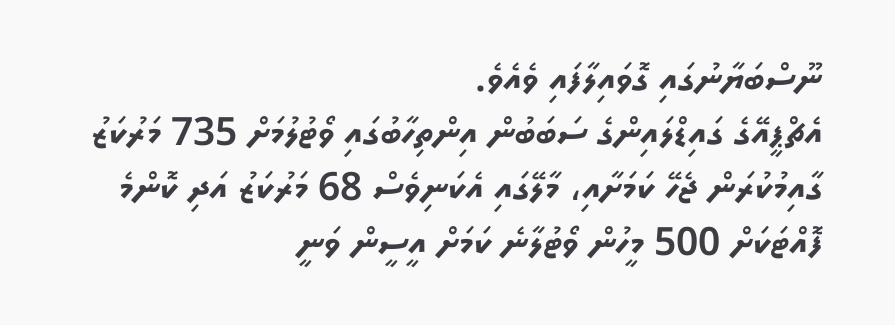ނޫސްބަޔާނުގައި ގޮވައިލާފައި ވެއެވެ.
އެޗްޕީއޭގެ ގައިޑްލައިންގެ ސަބަބުން އިންތިހާބުގައި ވޯޓުލުމަށް 735 މަރުކަޒު ގާއިމުކުރަން ޖެހޭ ކަމަށާއި، މާލޭގައި އެކަނިވެސް 68 މަރުކަޒު އަދި ކޮންމެ ފޮއްޓަކަށް 500 މީހުން ވޯޓުލާނެ ކަމަށް އީސީން ވަނީ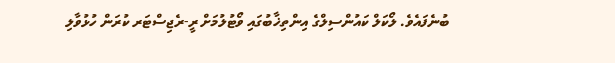ބުނެފައެވެ. ލޯކަލް ކައުންސިލްގެ އިންތިޚާބުގައި ވޯޓުލުމަށް ރީ-ރެޖިސްޓަރ ކުރަން ހުޅުވާލި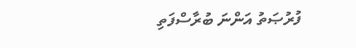ފުރުޞަތު އަންނަ ބުރާސްފަތި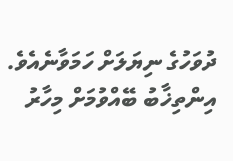ދުވަހުގެ ނިޔަލަށް ހަމަވާނެއެވެ. އިންތިޚާބު ބޭއްވުމަށް މިހާރު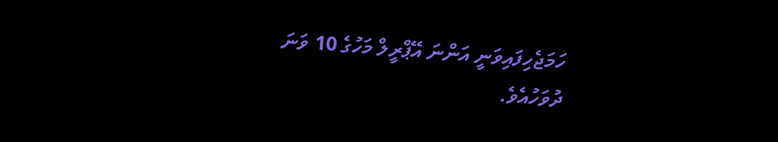ހަމަޖެހިފައިވަނީ އަންނަ އޭޕްރީލް މަހުގެ 10 ވަނަ ދުވަހުއެވެ.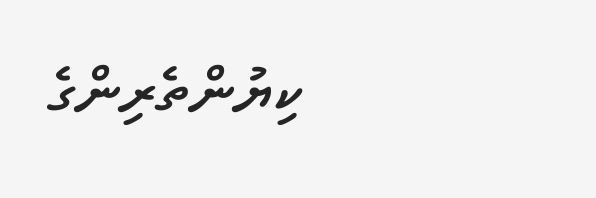ކިޔުންތެރިންގެ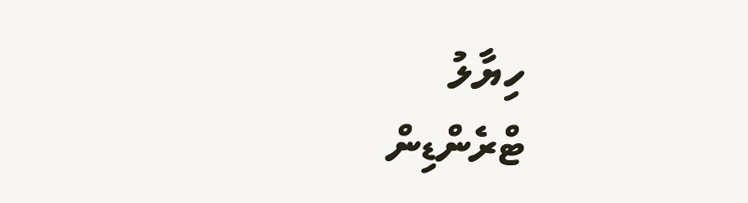ހިޔާލު
ޓްރެންޑިން